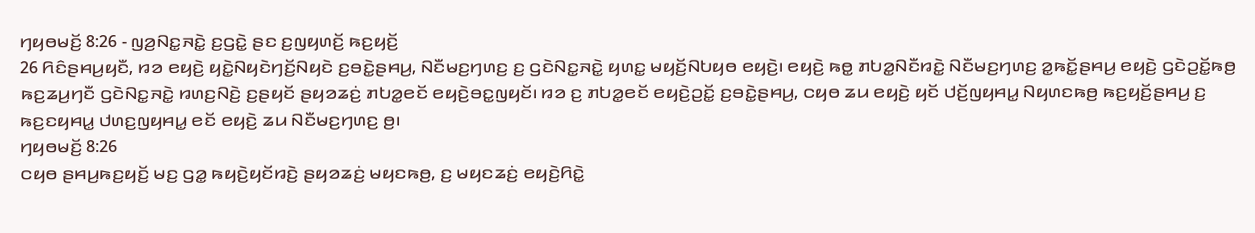ꤚꤟꤥꤗꤢꤩ꤬ 8:26 - ꤜꤤ꤬ꤡꤢ꤭ꤏꤢꤧ꤭ ꤢ꤬ꤞꤢꤧ꤭ ꤔꤢ ꤢ꤬ꤜꤟꤛꤢꤩ꤬ ꤒꤢ꤬ꤟꤢꤩ꤬
26 ꤖꤢꤨꤔꤌꤣ꤬ꤟꤢꤪ, ꤙꤤ ꤕꤟꤢꤧ꤬ ꤟꤢꤧ꤭ꤡꤟꤢꤧꤚꤢꤩ꤬ꤡꤟꤢꤧ ꤢ꤬ꤋꤢꤧ꤭ꤔꤌꤣ꤬, ꤡꤢꤪꤗꤢ꤬ꤚꤛꤢ꤬ ꤢ꤬ ꤞꤢꤧꤡꤢ꤭ꤏꤢꤧ꤭ ꤟꤛꤢ꤭ ꤗꤟꤢꤩ꤬ꤡꤝꤟꤥ ꤕꤟꤢꤧ꤬꤯ ꤕꤟꤢꤧ꤬ ꤒꤥ꤭ ꤊꤝꤤ꤭ꤡꤢꤪꤙꤢꤧ꤭ ꤡꤢꤪꤗꤢ꤬ꤚꤛꤢ꤬ ꤤ꤭ꤒꤢꤩ꤭ꤔꤌꤣ꤬ ꤕꤟꤢꤧ꤬ ꤞꤢꤧꤑꤢꤩ꤭ꤒꤥ꤬ ꤒꤢ꤬ꤘꤣ꤬ꤚꤢꤪ ꤞꤢꤧꤡꤢ꤭ꤏꤢꤧ꤭ ꤙꤛꤢ꤬ꤡꤢꤧ꤬ ꤢ꤬ꤔꤟꤢꤩ ꤔꤟꤤꤘꤢꤦ꤬ ꤊꤝꤤ꤭ꤕꤢꤩ ꤕꤟꤢꤧ꤬ꤋꤢ꤭ꤜꤟꤢꤩ꤯ ꤙꤤ ꤢ꤬ ꤊꤝꤤ꤭ꤕꤢꤩ ꤕꤟꤢꤧ꤬ꤑꤢꤩ꤭ ꤢ꤬ꤋꤢꤧ꤭ꤔꤌꤣ꤬, ꤍꤟꤥ ꤘꤣ ꤕꤟꤢꤧ꤬ ꤟꤢꤩ ꤓꤢꤩ꤬ꤜꤟꤌꤣ꤭ ꤡꤟꤛꤢꤒꤥ꤬ ꤒꤢ꤬ꤟꤢꤩ꤬ꤔꤌꤣ꤬ ꤢ꤬ ꤒꤢ꤬ꤢꤟꤌꤣ꤭ ꤓꤛꤢ꤬ꤜꤟꤌꤣ꤭ ꤕꤢꤩ ꤕꤟꤢꤧ꤬ ꤘꤣ ꤡꤢꤪꤗꤢ꤬ꤚꤛꤢ꤬ ꤥ꤬꤯
ꤚꤟꤥꤗꤢꤩ꤬ 8:26
ꤍꤟꤥ ꤔꤌꤣ꤬ꤒꤢ꤬ꤟꤢꤩ꤬ ꤗꤢ꤬ ꤞꤤ꤭ ꤒꤟꤢꤧ꤬ꤟꤢꤩꤙꤢꤧ꤬ ꤔꤟꤤꤘꤢꤦ꤬ ꤗꤟꤢꤒꤥ꤬, ꤢ꤬ ꤗꤟꤢꤘꤢꤦ꤬ ꤕꤟꤢꤧ꤬ꤖꤢꤧ꤭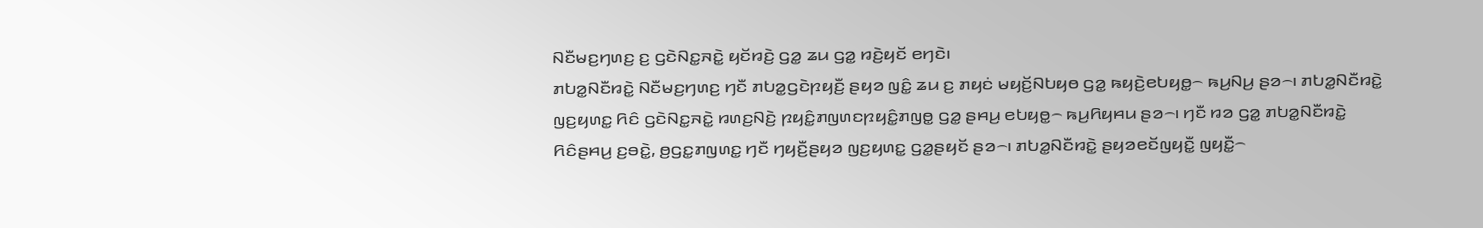ꤡꤢꤪꤗꤢ꤬ꤚꤛꤢ꤬ ꤢ꤬ ꤞꤢꤧꤡꤢ꤭ꤏꤢꤧ꤭ ꤟꤢꤩꤙꤢꤧ꤬ ꤞꤤ꤭ ꤘꤣ ꤞꤤ꤭ ꤙꤢꤧ꤬ꤟꤢꤩ ꤕꤚꤢꤧ꤯
ꤊꤝꤤ꤭ꤡꤢꤪꤙꤢꤧ꤭ ꤡꤢꤪꤗꤢ꤬ꤚꤛꤢ꤬ ꤚꤢꤪ ꤊꤝꤤ꤭ꤞꤢꤧꤐꤟꤢꤪ꤬ ꤔꤟꤤ ꤜꤢꤨ꤭ ꤘꤣ ꤢ꤬ ꤊꤟꤢꤦ ꤗꤟꤢꤩ꤬ꤡꤝꤟꤥ ꤞꤤ꤭ ꤒꤟꤢꤧ꤬ꤕꤝꤟꤥ꤭꤮ ꤒꤣ꤬ꤡꤣ꤬ ꤔꤤ꤮꤯ ꤊꤝꤤ꤭ꤡꤢꤪꤙꤢꤧ꤭ ꤜꤢ꤬ꤟꤛꤢ꤭ ꤖꤢꤨ ꤞꤢꤧꤡꤢ꤭ꤏꤢꤧ꤭ ꤙꤛꤢ꤬ꤡꤢꤧ꤬ ꤐꤟꤢꤨ꤭ꤊꤜꤛꤢꤐꤟꤢꤨ꤭ꤊꤜꤥ꤭ ꤞꤤ꤭ ꤔꤌꤣ꤬ ꤕꤝꤟꤥ꤭꤮ ꤒꤣ꤬ꤖꤟꤌꤣ ꤔꤤ꤮꤯ ꤚꤢꤪ ꤙꤤ ꤞꤤ꤭ ꤊꤝꤤ꤭ꤡꤢꤪꤙꤢꤧ꤭ ꤖꤢꤨꤔꤌꤣ꤬ ꤢ꤬ꤋꤢꤧ꤭, ꤥ꤬ꤞꤢ꤭ꤊꤜꤛꤢ꤭ ꤚꤢꤪ ꤚꤟꤢꤪ꤬ꤔꤟꤤ ꤜꤢ꤬ꤟꤛꤢ꤭ ꤞꤤ꤭ꤔꤟꤢꤩ ꤔꤤ꤮꤯ ꤊꤝꤤ꤭ꤡꤢꤪꤙꤢꤧ꤭ ꤔꤟꤤꤕꤢꤩꤜꤟꤢꤪ꤭ ꤜꤟꤢꤪ꤭꤮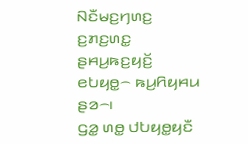ꤡꤢꤪꤗꤢ꤬ꤚꤛꤢ꤬ ꤢ꤬ꤊꤢ꤬ꤛꤢ꤭ ꤔꤌꤣ꤬ꤒꤢ꤬ꤟꤢꤩ꤬ ꤕꤝꤟꤥ꤭꤮ ꤒꤣ꤬ꤖꤟꤌꤣ ꤔꤤ꤮꤯
ꤞꤤ꤭ ꤛꤥ꤭ ꤓꤝꤟꤥ꤭ꤟꤢꤪ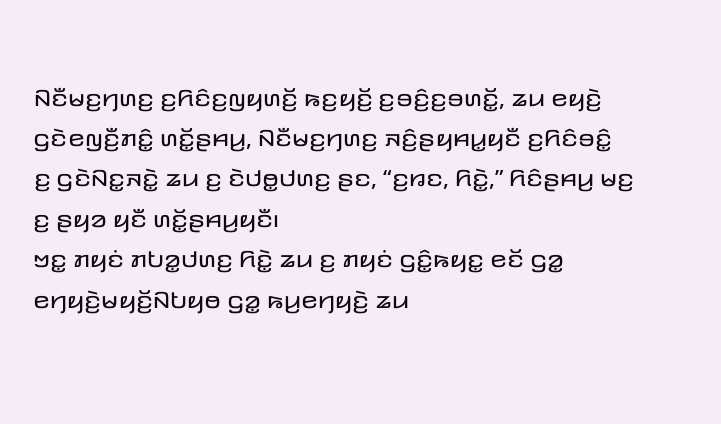ꤡꤢꤪꤗꤢ꤬ꤚꤛꤢ꤬ ꤢ꤬ꤖꤢꤨꤢ꤬ꤜꤟꤛꤢꤩ꤬ ꤒꤢ꤬ꤟꤢꤩ꤬ ꤢ꤬ꤋꤢꤨ꤬ꤢ꤬ꤋꤛꤢꤩ꤭, ꤘꤣ ꤕꤟꤢꤧ꤬ ꤞꤢꤧꤕꤜꤢꤪ꤬ꤊꤢꤨ꤭ ꤛꤢꤩ꤭ꤔꤌꤣ꤬, ꤡꤢꤪꤗꤢ꤬ꤚꤛꤢ꤬ ꤏꤢꤨ꤬ꤔꤟꤌꤣ꤭ꤟꤢꤪ ꤢ꤬ꤖꤢꤨꤋꤢꤨ꤭ ꤢ꤬ ꤞꤢꤧꤡꤢ꤭ꤏꤢꤧ꤭ ꤘꤣ ꤢ꤬ ꤢꤧꤓꤥ꤭ꤓꤛꤢ꤬ ꤔꤢ, “ꤢ꤬ꤙꤢ, ꤖꤢꤧ꤭,” ꤖꤢꤨꤔꤌꤣ꤬ ꤗꤢ꤬ ꤢ꤬ ꤔꤟꤤ ꤟꤢꤪ ꤛꤢꤩ꤭ꤔꤌꤣ꤬ꤟꤢꤪ꤯
ꤠꤢ꤭ ꤊꤟꤢꤦ ꤊꤝꤤ꤭ꤓꤛꤢ꤬ ꤖꤢꤧ꤭ ꤘꤣ ꤢ꤬ ꤊꤟꤢꤦ ꤞꤢꤨ꤭ꤒꤟꤢ꤭ ꤕꤢꤩ ꤞꤤ꤭ ꤕꤚꤟꤢꤧ꤬ꤗꤟꤢꤩ꤬ꤡꤝꤟꤥ ꤞꤤ꤭ ꤒꤣ꤬ꤕꤚꤟꤢꤧ꤬ ꤘꤣ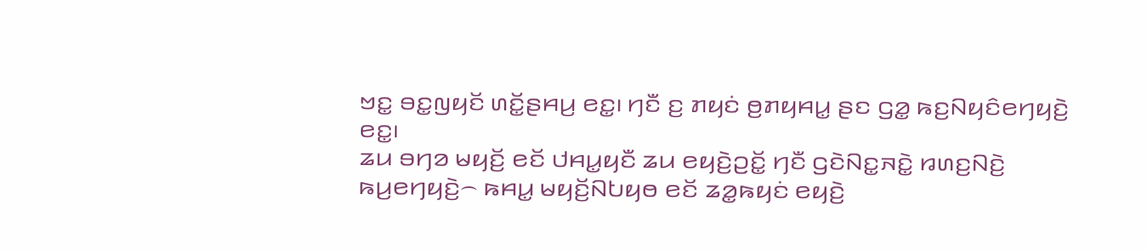ꤠꤢ꤭ ꤋꤢ꤭ꤜꤟꤢꤩ ꤛꤢꤩ꤭ꤔꤌꤣ꤬ ꤕꤢ꤭꤯ ꤚꤢꤪ ꤢ꤬ ꤊꤟꤢꤦ ꤥ꤬ꤊꤟꤌꤣ꤭ ꤔꤢ ꤞꤤ꤭ ꤒꤢ꤬ꤡꤟꤢꤨꤕꤚꤟꤢꤧ꤬ ꤕꤢ꤭꤯
ꤘꤣ ꤋꤚꤤ ꤗꤟꤢꤩ꤬ ꤕꤢꤩ ꤓꤌꤣ꤭ꤟꤢꤪ ꤘꤣ ꤕꤟꤢꤧ꤬ꤑꤢꤩ꤭ ꤚꤢꤪ ꤞꤢꤧꤡꤢ꤭ꤏꤢꤧ꤭ ꤙꤛꤢ꤬ꤡꤢꤧ꤬ ꤒꤣ꤬ꤕꤚꤟꤢꤧ꤬꤮ ꤒꤌꤣ꤭ ꤗꤟꤢꤩ꤬ꤡꤝꤟꤥ ꤕꤢꤩ ꤘꤤ꤭ꤒꤟꤢꤦ ꤕꤟꤢꤧ꤬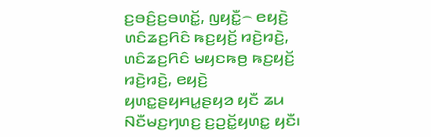ꤢ꤬ꤋꤢꤨ꤬ꤢ꤬ꤋꤛꤢꤩ꤭, ꤜꤟꤢꤪ꤭꤮ ꤕꤟꤢꤧ꤬ ꤛꤢꤨꤘꤢ꤬ꤖꤢꤨ ꤒꤢ꤬ꤟꤢꤩ꤬ ꤙꤢꤧ꤬ꤙꤢꤧ꤬, ꤛꤢꤨꤘꤢ꤬ꤖꤢꤨ ꤗꤟꤢꤒꤥ꤬ ꤒꤢ꤬ꤟꤢꤩ꤬ ꤙꤢꤧ꤬ꤙꤢꤧ꤬, ꤕꤟꤢꤧ꤬ ꤟꤛꤢ꤭ꤔꤟꤌꤣ꤭ꤔꤟꤤ ꤟꤢꤪ ꤘꤣ ꤡꤢꤪꤗꤢ꤬ꤚꤛꤢ꤬ ꤢ꤬ꤑꤢꤩ꤭ꤟꤛꤢ꤭ ꤟꤢꤪ꤯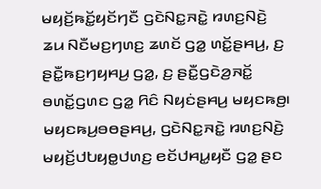ꤗꤟꤢꤩ꤬ꤒꤢꤩ꤭ꤟꤢꤩꤚꤢꤪ ꤞꤢꤧꤡꤢ꤭ꤏꤢꤧ꤭ ꤙꤛꤢ꤬ꤡꤢꤧ꤬ ꤘꤣ ꤡꤢꤪꤗꤢ꤬ꤚꤛꤢ꤬ ꤘꤛꤢꤩ ꤞꤤ꤭ ꤛꤢꤩ꤭ꤔꤌꤣ꤬, ꤢ꤬ ꤔꤢꤪ꤭ꤒꤢ꤬ꤚꤟꤌꤣ꤬ ꤞꤤ꤭, ꤢ꤬ ꤔꤢꤪ꤭ꤞꤢꤧꤤ꤬ꤏꤢꤩ꤭ ꤋꤛꤢꤩ꤭ꤞꤛꤢ ꤞꤤ꤭ ꤖꤢꤨ ꤡꤟꤢꤦꤔꤌꤣ꤬ ꤗꤟꤢꤒꤥ꤬꤯ ꤗꤟꤢꤒꤣ꤬ꤋꤥꤔꤌꤣ꤬, ꤞꤢꤧꤡꤢ꤭ꤏꤢꤧ꤭ ꤙꤛꤢ꤬ꤡꤢꤧ꤬ ꤗꤟꤢꤩ꤬ꤓꤝꤟꤥ꤭ꤓꤛꤢ꤬ ꤕꤢꤩꤓꤌꤣ꤭ꤟꤢꤪ ꤞꤤ꤭ ꤔꤢ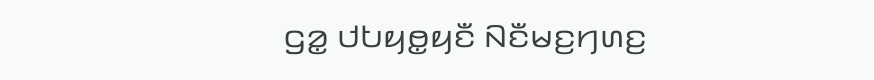ꤞꤤ꤭ ꤓꤝꤟꤥ꤭ꤟꤢꤪ ꤡꤢꤪꤗꤢ꤬ꤚꤛꤢ꤬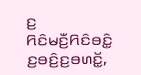ꤢ꤬ ꤖꤢꤨꤗꤢꤪ꤬ꤖꤢꤨꤋꤢꤨ꤭ ꤢ꤬ꤋꤢꤨ꤬ꤢ꤬ꤋꤛꤢꤩ꤭,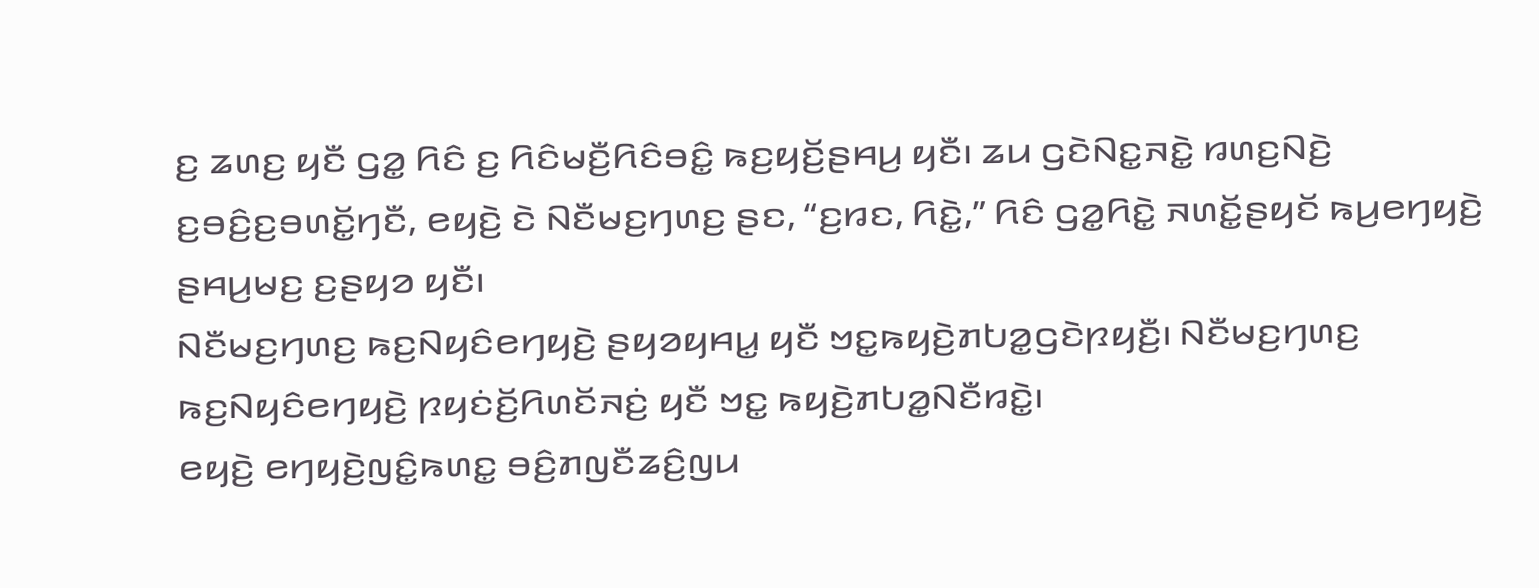ꤢ꤬ ꤘꤛꤢ꤬ ꤟꤢꤪ ꤞꤤ꤭ ꤖꤢꤨ ꤢ꤬ ꤖꤢꤨꤗꤢꤪ꤬ꤖꤢꤨꤋꤢꤨ꤭ ꤒꤢ꤬ꤟꤢꤩ꤬ꤔꤌꤣ꤬ ꤟꤢꤪ꤯ ꤘꤣ ꤞꤢꤧꤡꤢ꤭ꤏꤢꤧ꤭ ꤙꤛꤢ꤬ꤡꤢꤧ꤬ ꤢ꤬ꤋꤢꤨ꤬ꤢ꤬ꤋꤛꤢꤩ꤭ꤚꤢꤪ, ꤕꤟꤢꤧ꤬ ꤢꤧ ꤡꤢꤪꤗꤢ꤬ꤚꤛꤢ꤬ ꤔꤢ, “ꤢ꤬ꤙꤢ, ꤖꤢꤧ꤭,” ꤖꤢꤨ ꤞꤤ꤭ꤖꤢꤧ꤭ ꤏꤛꤢꤩ꤭ꤔꤟꤢꤩ ꤒꤣ꤬ꤕꤚꤟꤢꤧ꤬ ꤔꤌꤣ꤬ꤗꤢ꤬ ꤢ꤬ꤔꤟꤤ ꤟꤢꤪ꤯
ꤡꤢꤪꤗꤢ꤬ꤚꤛꤢ꤬ ꤒꤢ꤬ꤡꤟꤢꤨꤕꤚꤟꤢꤧ꤬ ꤔꤟꤤꤟꤌꤣ꤭ ꤟꤢꤪ ꤠꤢ꤭ꤒꤟꤢꤧ꤬ꤊꤝꤤ꤭ꤞꤢꤧꤐꤟꤢꤪ꤬꤯ ꤡꤢꤪꤗꤢ꤬ꤚꤛꤢ꤬ ꤒꤢ꤬ꤡꤟꤢꤨꤕꤚꤟꤢꤧ꤬ ꤐꤟꤢꤦꤢꤩ꤬ꤖꤛꤢꤩꤏꤢꤦ꤬ ꤟꤢꤪ ꤠꤢ꤭ ꤒꤟꤢꤧ꤬ꤊꤝꤤ꤭ꤡꤢꤪꤙꤢꤧ꤭꤯
ꤕꤟꤢꤧ꤬ ꤕꤚꤟꤢꤧ꤬ꤜꤢꤨ꤭ꤒꤛꤢ꤭ ꤋꤢꤨ꤬ꤊꤜꤢꤪꤘꤢꤨ꤬ꤜꤣ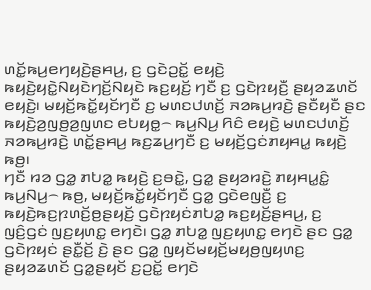ꤛꤢꤩ꤭ꤒꤣ꤬ꤕꤚꤟꤢꤧ꤬ꤔꤌꤣ꤬, ꤢ꤬ ꤞꤢꤧꤑꤢꤩ꤭ ꤕꤟꤢꤧ꤬ ꤒꤟꤢꤧ꤬ꤟꤢꤧ꤭ꤡꤟꤢꤧꤚꤢꤩ꤬ꤡꤟꤢꤧ ꤒꤢ꤬ꤟꤢꤩ꤬ ꤚꤢꤪ ꤢ꤬ ꤞꤢꤧꤐꤟꤢꤪ꤬ ꤔꤟꤤꤘꤛꤢꤩ ꤕꤟꤢꤧ꤬꤯ ꤗꤟꤢꤩ꤬ꤒꤢꤩ꤭ꤟꤢꤩꤚꤢꤪ ꤢ꤬ ꤗꤛꤢꤓꤛꤢꤩ꤬ ꤏꤤꤒꤣ꤬ꤙꤢꤧ꤬ ꤔꤢꤪꤟꤢꤪ ꤔꤢ ꤒꤟꤢꤧ꤬ꤤ꤬ꤜꤥ꤬ꤤ꤬ꤜꤛꤢ ꤕꤝꤟꤥ꤭꤮ ꤒꤣ꤬ꤡꤣ꤬ ꤖꤢꤨ ꤕꤟꤢꤧ꤬ ꤗꤛꤢꤓꤛꤢꤩ꤬ ꤏꤤꤒꤣ꤬ꤙꤢꤧ꤬ ꤛꤢꤩ꤭ꤔꤌꤣ꤬ ꤒꤢ꤬ꤘꤣ꤬ꤚꤢꤪ ꤢ꤬ ꤗꤟꤢꤩ꤬ꤞꤢꤦꤊꤟꤌꤣ꤭ ꤒꤟꤢꤧ꤬ ꤒꤥ꤬꤯
ꤚꤢꤪ ꤙꤤ ꤞꤤ꤭ ꤊꤝꤤ꤭ ꤒꤟꤢꤧ꤬ ꤢ꤬ꤋꤢꤧ꤭, ꤞꤤ꤭ ꤔꤟꤤꤙꤢꤧ꤬ ꤊꤟꤌꤣ꤭ꤢꤨ꤭ ꤒꤣ꤬ꤡꤣ꤬꤮ ꤒꤥ꤬, ꤗꤟꤢꤩ꤬ꤒꤢꤩ꤭ꤟꤢꤩꤚꤢꤪ ꤞꤤ꤭ ꤞꤢꤧꤕꤜꤢꤪ꤬ ꤢ꤬ ꤒꤟꤢꤧ꤬ꤒꤢ꤬ꤐꤛꤢꤩ꤬ꤥ꤬ꤔꤟꤢꤩ꤬ ꤞꤢꤧꤐꤟꤢꤦꤊꤝꤤ꤭ ꤒꤢ꤬ꤟꤢꤩ꤬ꤔꤌꤣ꤬, ꤢ꤬ ꤜꤢꤨ꤬ꤞꤢꤦ ꤜꤢ꤬ꤟꤛꤢ꤭ ꤕꤚꤢꤧ꤯ ꤞꤤ꤭ ꤊꤝꤤ꤭ ꤜꤢ꤬ꤟꤛꤢ꤭ ꤕꤚꤢꤧ ꤔꤢ ꤞꤤ꤭ ꤞꤢꤧꤐꤟꤢꤦ ꤔꤢꤪ꤭ꤢꤩ꤬ ꤢꤧ꤬ ꤔꤢ ꤞꤤ꤭ ꤜꤟꤢꤩꤗꤟꤢꤩ꤬ꤗꤟꤥ꤬ꤜꤟꤛꤢ꤬ ꤔꤟꤤꤘꤛꤢꤩ ꤞꤤ꤭ꤔꤟꤢꤩ ꤢ꤬ꤑꤢꤩ꤭ ꤕꤚꤢꤧ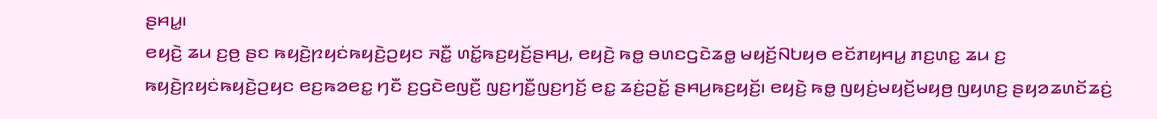ꤔꤌꤣ꤭꤯
ꤕꤟꤢꤧ꤬ ꤘꤣ ꤢ꤬ꤥ꤬ ꤔꤢ ꤒꤟꤢꤧ꤬ꤐꤟꤢꤦꤒꤟꤢꤧ꤬ꤑꤟꤢ ꤏꤢꤪ꤭ ꤛꤢꤩ꤭ꤒꤢ꤬ꤟꤢꤩ꤬ꤔꤌꤣ꤬, ꤕꤟꤢꤧ꤬ ꤒꤥ꤭ ꤋꤛꤢꤞꤢꤧꤘꤥ꤭ ꤗꤟꤢꤩ꤬ꤡꤝꤟꤥ ꤕꤢꤩꤊꤟꤌꤣ꤭ ꤊꤢ꤬ꤛꤢ꤭ ꤘꤣ ꤢ꤬ ꤒꤟꤢꤧ꤬ꤐꤟꤢꤦꤒꤟꤢꤧ꤬ꤑꤟꤢ ꤕꤢ꤬ꤒꤤꤕꤢ꤭ ꤚꤢꤪ ꤢ꤬ꤞꤢꤧꤕꤜꤢꤪ꤬ ꤜꤢ꤬ꤚꤢꤪ꤭ꤜꤢ꤬ꤚꤢꤩ꤬ ꤕꤢ꤭ ꤘꤢꤦ꤬ꤑꤢꤩ꤭ ꤔꤌꤣ꤬ꤒꤢ꤬ꤟꤢꤩ꤬꤯ ꤕꤟꤢꤧ꤬ ꤒꤥ꤭ ꤜꤟꤢꤦ꤬ꤗꤟꤢꤩ꤬ꤗꤟꤥ꤬ ꤜꤟꤛꤢ꤬ ꤔꤟꤤꤘꤛꤢꤩꤘꤢꤦ꤬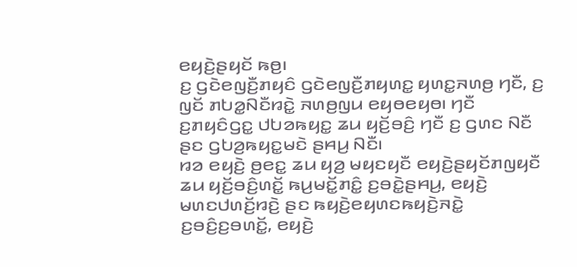ꤕꤟꤢꤧ꤬ꤔꤟꤢꤩ ꤒꤥ꤬꤯
ꤢ꤬ ꤞꤢꤧꤕꤜꤢꤪ꤬ꤊꤟꤢꤨ ꤞꤢꤧꤕꤜꤢꤪ꤬ꤊꤟꤛꤢ꤭ ꤟꤛꤢ꤭ꤏꤛꤥ꤬ ꤚꤢꤪ, ꤢ꤬ ꤜꤢꤩ ꤊꤝꤤ꤭ꤡꤢꤪꤙꤢꤧ꤭ ꤏꤛꤥ꤬ꤜꤣ ꤕꤟꤥꤕꤟꤥ꤯ ꤚꤢꤪ ꤢ꤬ꤊꤟꤢꤨꤞꤢ꤭ ꤓꤝꤤꤒꤟꤢ꤭ ꤘꤣ ꤟꤢꤩ꤬ꤋꤢꤨ꤬ ꤚꤢꤪ ꤢ꤬ ꤞꤛꤢ ꤡꤢꤪ ꤔꤢ ꤞꤝꤤ꤬ꤒꤟꤢ꤭ꤗꤢꤧ ꤔꤌꤣ꤬ ꤡꤢꤪ꤯
ꤙꤤ ꤕꤟꤢꤧ꤬ ꤥ꤬ꤕꤢ꤭ ꤘꤣ ꤟꤤ꤬ ꤗꤟꤢꤟꤢꤪ ꤕꤟꤢꤧ꤬ꤔꤟꤢꤩꤊꤜꤟꤢꤪ ꤘꤣ ꤟꤢꤩ꤬ꤋꤢꤨ꤬ꤛꤢꤩ꤭ ꤒꤣ꤬ꤗꤢꤩ꤭ꤊꤢꤨ꤭ ꤢ꤬ꤋꤢꤧ꤭ꤔꤌꤣ꤬, ꤕꤟꤢꤧ꤬ ꤗꤛꤢꤓꤛꤢꤩ꤬ꤙꤢꤧ꤬ ꤔꤢ ꤒꤟꤢꤧ꤬ꤕꤟꤛꤢꤒꤟꤢꤧ꤬ꤏꤢꤧ꤭ ꤢ꤬ꤋꤢꤨ꤬ꤢ꤬ꤋꤛꤢꤩ꤭, ꤕꤟꤢꤧ꤬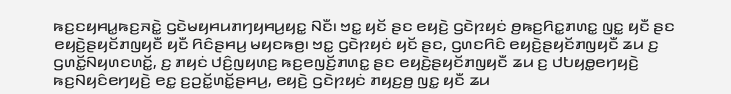ꤒꤢ꤬ꤢꤟꤌꤣ꤭ꤒꤢ꤬ꤏꤢꤧ꤭ ꤞꤢꤧꤗꤟꤌꤣꤊꤚꤟꤌꤣ꤬ꤟꤢ꤭ ꤡꤢꤪ꤯ ꤠꤢ꤭ ꤟꤢꤩ ꤔꤢ ꤕꤟꤢꤧ꤬ ꤞꤢꤧꤐꤟꤢꤦ ꤥ꤬ꤒꤢ꤬ꤖꤢ꤭ꤊꤛꤢ꤭ ꤜꤢ꤭ ꤟꤢꤪ ꤔꤢ ꤕꤟꤢꤧ꤬ꤔꤟꤢꤩꤊꤜꤟꤢꤪ ꤟꤢꤪ ꤖꤢꤨꤔꤌꤣ꤬ ꤗꤟꤢꤒꤥ꤬꤯ ꤠꤢ꤭ ꤞꤢꤧꤐꤟꤢꤦ ꤟꤢꤩ ꤔꤢ, ꤞꤛꤢꤖꤢꤨ ꤕꤟꤢꤧ꤬ꤔꤟꤢꤩꤊꤜꤟꤢꤪ ꤘꤣ ꤢ꤬ ꤞꤛꤢꤩ꤭ꤡꤟꤛꤢꤛꤢꤩ꤭, ꤢ꤬ ꤊꤟꤢꤦ ꤓꤢꤨ꤬ꤜꤟꤛꤢ꤬ ꤒꤢ꤬ꤕꤜꤢꤩ꤬ꤊꤛꤢ꤭ ꤔꤢ ꤕꤟꤢꤧ꤬ꤔꤟꤢꤩꤊꤜꤟꤢꤪ ꤘꤣ ꤢ꤬ ꤓꤝꤟꤥ꤭ꤕꤚꤟꤢꤧ꤬ ꤒꤢ꤬ꤡꤟꤢꤨꤕꤚꤟꤢꤧ꤬ ꤕꤢ꤭ ꤢ꤬ꤑꤢꤩ꤭ꤛꤢꤩ꤭ꤔꤌꤣ꤬, ꤕꤟꤢꤧ꤬ ꤞꤢꤧꤐꤟꤢꤦ ꤊꤟꤢ꤬ꤥ꤬ ꤜꤢ꤭ ꤟꤢꤪ ꤘꤣ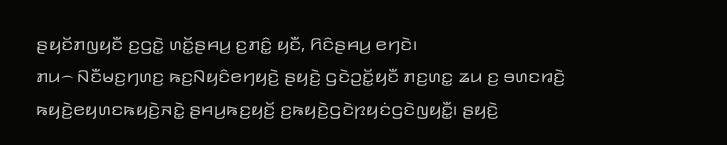ꤔꤟꤢꤩꤊꤜꤟꤢꤪ ꤢ꤬ꤞꤢꤧ꤭ ꤛꤢꤩ꤭ꤔꤌꤣ꤬ ꤢ꤬ꤊꤢꤨ꤭ ꤟꤢꤪ, ꤖꤢꤨꤔꤌꤣ꤬ ꤕꤚꤢꤧ꤯
ꤊꤣ꤮ ꤡꤢꤪꤗꤢ꤬ꤚꤛꤢ꤬ ꤒꤢ꤬ꤡꤟꤢꤨꤕꤚꤟꤢꤧ꤬ ꤔꤟꤢꤧ꤬ ꤞꤢꤧꤑꤢꤩ꤭ꤟꤢꤪ ꤊꤢ꤬ꤛꤢ꤭ ꤘꤣ ꤢ꤬ ꤋꤛꤢꤙꤢꤧ꤬ ꤒꤟꤢꤧ꤬ꤕꤟꤛꤢꤒꤟꤢꤧ꤬ꤏꤢꤧ꤭ ꤔꤌꤣ꤬ꤒꤢ꤬ꤟꤢꤩ꤬ ꤢ꤬ꤒꤟꤢꤧ꤬ꤞꤢꤧꤐꤟꤢꤦꤞꤢꤧꤜꤟꤢꤪ꤭꤯ ꤔꤟꤢꤧ꤬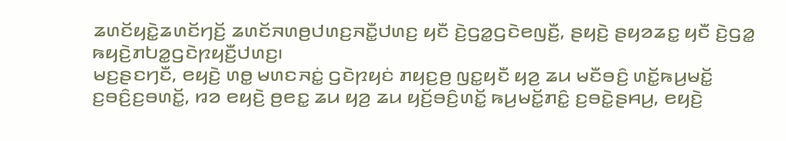ꤘꤛꤢꤩꤟꤢꤧ꤭ꤘꤛꤢꤩꤚꤢꤩ꤬ ꤘꤛꤢꤩꤏꤛꤥ꤬ꤓꤛꤢ꤬ꤏꤢꤪ꤭ꤓꤛꤢ꤬ ꤟꤢꤪ ꤢꤧ꤬ꤞꤤ꤭ꤞꤢꤧꤕꤜꤢꤪ꤬, ꤔꤟꤢꤧ꤬ ꤔꤟꤤꤘꤢ꤭ ꤟꤢꤪ ꤢꤧ꤬ꤞꤤ꤭ ꤒꤟꤢꤧ꤬ꤊꤝꤤ꤭ꤞꤢꤧꤐꤟꤢꤪ꤬ꤓꤛꤢ꤬꤯
ꤗꤢ꤬ꤔꤢꤚꤢꤪ, ꤕꤟꤢꤧ꤬ ꤛꤥ꤭ ꤗꤛꤢꤏꤢꤦ꤭ ꤞꤢꤧꤐꤟꤢꤦ ꤊꤟꤢ꤬ꤥ꤬ ꤜꤢ꤭ꤟꤢꤪ ꤟꤤ꤬ ꤘꤣ ꤗꤢꤪꤋꤢꤨ꤬ ꤛꤢꤩ꤭ꤒꤣ꤬ꤗꤢꤩ꤭ ꤢ꤬ꤋꤢꤨ꤬ꤢ꤬ꤋꤛꤢꤩ꤭, ꤙꤤ ꤕꤟꤢꤧ꤬ ꤥ꤬ꤕꤢ꤭ ꤘꤣ ꤟꤤ꤬ ꤘꤣ ꤟꤢꤩ꤬ꤋꤢꤨ꤬ꤛꤢꤩ꤭ ꤒꤣ꤬ꤗꤢꤩ꤭ꤊꤢꤨ꤭ ꤢ꤬ꤋꤢꤧ꤭ꤔꤌꤣ꤬, ꤕꤟꤢꤧ꤬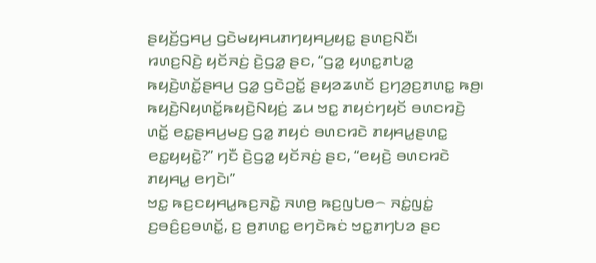ꤔꤟꤢꤩ꤬ꤞꤌꤣ꤬ ꤞꤢꤧꤗꤟꤌꤣꤊꤚꤟꤌꤣ꤬ꤟꤢ꤭ ꤔꤛꤢ꤬ꤡꤢꤪ꤯
ꤙꤛꤢ꤬ꤡꤢꤧ꤬ ꤟꤢꤩꤏꤢꤦ꤬ ꤢꤧ꤬ꤞꤤ꤭ ꤔꤢ, “ꤞꤤ꤭ ꤟꤛꤢ꤭ꤊꤝꤤ꤭ ꤒꤟꤢꤧ꤬ꤛꤢꤩ꤭ꤔꤌꤣ꤬ ꤞꤤ꤭ ꤞꤢꤧꤑꤢꤩ꤭ ꤔꤟꤤꤘꤛꤢꤩ ꤢ꤬ꤚꤤ꤬ꤢ꤬ꤊꤛꤢ꤭ ꤒꤥ꤬꤯ ꤒꤟꤢꤧ꤬ꤡꤟꤛꤢꤩ꤭ꤒꤟꤢꤧ꤬ꤡꤟꤢꤦ꤬ ꤘꤣ ꤠꤢ꤭ ꤊꤟꤢꤦꤚꤟꤢꤩ ꤋꤛꤢꤙꤢꤧ꤬ ꤛꤢꤩ꤭ ꤕꤢ꤭ꤔꤌꤣ꤬ꤗꤢ꤬ ꤞꤤ꤭ ꤊꤟꤢꤦ ꤋꤛꤢꤙꤢꤧ ꤊꤟꤌꤣ꤭ꤔꤛꤢ꤭ ꤕꤢ꤭ꤟꤟꤢꤧ꤭?” ꤚꤢꤪ ꤢꤧ꤬ꤞꤤ꤭ ꤟꤢꤩꤏꤢꤦ꤬ ꤔꤢ, “ꤕꤟꤢꤧ꤬ ꤋꤛꤢꤙꤢꤧ ꤊꤟꤌꤣ꤭ ꤕꤚꤢꤧ꤯”
ꤠꤢ꤭ ꤒꤢ꤬ꤢꤟꤌꤣ꤭ꤒꤢ꤬ꤏꤢꤧ꤭ ꤏꤛꤥ꤬ ꤒꤢ꤬ꤜꤝꤥ꤮ ꤏꤢꤦ꤭ꤜꤢꤦ꤭ ꤢ꤬ꤋꤢꤨ꤬ꤢ꤬ꤋꤛꤢꤩ꤭, ꤢ꤬ ꤥ꤬ꤊꤛꤢ꤭ ꤕꤚꤢꤧꤒꤢꤦ ꤠꤢ꤭ꤊꤚꤝꤤ ꤔꤢ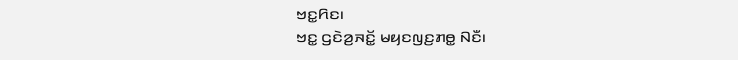ꤠꤢ꤭ꤖꤢ꤯
ꤠꤢ꤭ ꤞꤢꤧꤤ꤬ꤏꤢꤩ꤭ ꤗꤟꤢꤜꤢ꤬ꤊꤥ꤭ ꤡꤢꤪ꤯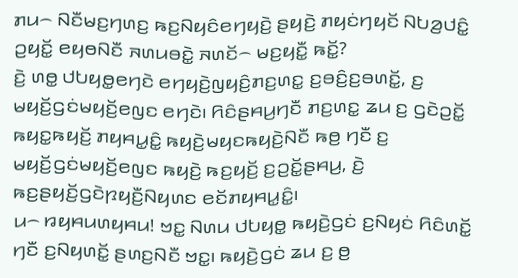ꤊꤣ꤮ ꤡꤢꤪꤗꤢ꤬ꤚꤛꤢ꤬ ꤒꤢ꤬ꤡꤟꤢꤨꤕꤚꤟꤢꤧ꤬ ꤔꤟꤢꤧ꤬ ꤊꤟꤢꤦꤚꤟꤢꤩ ꤡꤝꤤ꤬ꤓꤢꤨ꤭ ꤑꤟꤢꤩ꤭ ꤕꤟꤥꤡꤢꤪ ꤏꤛꤣꤋꤢꤧ꤭ ꤏꤛꤢꤩ꤮ ꤗꤢ꤬ꤟꤢꤪ꤭ ꤒꤢꤩ꤭?
ꤢꤧ꤬ ꤛꤥ꤭ ꤓꤝꤟꤥ꤭ꤕꤚꤢꤧ ꤕꤚꤟꤢꤧ꤬ꤜꤟꤢꤨ꤬ꤊꤢ꤬ꤛꤢ꤭ ꤢ꤬ꤋꤢꤨ꤬ꤢ꤬ꤋꤛꤢꤩ꤭, ꤢ꤬ ꤗꤟꤢꤩ꤬ꤞꤢꤦꤗꤟꤢꤩ꤬ꤕꤜꤢ ꤕꤚꤢꤧ꤯ ꤖꤢꤨꤔꤌꤣ꤬ꤚꤢꤪ ꤊꤢ꤬ꤛꤢ꤭ ꤘꤣ ꤢ꤬ ꤞꤢꤧꤑꤢꤩ꤭ ꤒꤟꤢ꤭ꤒꤟꤢꤩ꤬ ꤊꤟꤌꤣ꤭ꤢꤨ꤭ ꤒꤟꤢꤧ꤬ꤗꤟꤢꤒꤟꤢꤧ꤬ꤡꤢꤪ ꤒꤥ꤬ ꤚꤢꤪ ꤢ꤬ ꤗꤟꤢꤩ꤬ꤞꤢꤦꤗꤟꤢꤩ꤬ꤕꤜꤢ ꤒꤟꤢꤧ꤬ ꤒꤢ꤬ꤟꤢꤩ꤬ ꤢ꤬ꤑꤢꤩ꤭ꤔꤌꤣ꤬, ꤢꤧ꤬ ꤒꤢ꤬ꤔꤟꤢꤩ꤬ꤞꤢꤧꤐꤟꤢꤪ꤬ꤡꤟꤛꤢ ꤕꤢꤩꤊꤟꤌꤣ꤭ꤢꤨ꤭꤯
ꤣ꤮ ꤙꤟꤌꤣꤛꤟꤌꤣ! ꤠꤢ꤭ ꤡꤛꤣ ꤓꤝꤟꤥ꤭ ꤒꤟꤢꤧ꤬ꤞꤢꤦ ꤢ꤬ꤡꤟꤢꤦ ꤖꤢꤨꤛꤢꤩ꤭ ꤚꤢꤪ ꤢ꤬ꤡꤟꤛꤢꤩ꤭ ꤔꤛꤢ꤬ꤡꤢꤪ ꤠꤢ꤭꤯ ꤒꤟꤢꤧ꤬ꤞꤢꤦ ꤘꤣ ꤢ꤬ ꤥ꤬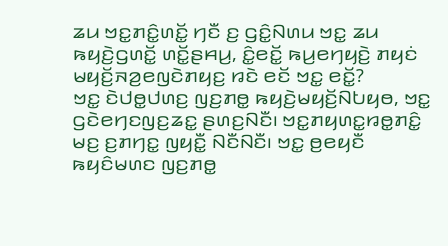ꤘꤣ ꤠꤢ꤭ꤊꤢꤨ꤭ꤛꤢꤩ꤭ ꤚꤢꤪ ꤢ꤬ ꤞꤢꤨ꤭ꤡꤛꤣ ꤠꤢ꤭ ꤘꤣ ꤒꤟꤢꤧ꤬ꤞꤛꤢꤩ꤭ ꤛꤢꤩ꤭ꤔꤌꤣ꤬, ꤢꤨ꤭ꤕꤢꤩ꤭ ꤒꤣ꤬ꤕꤚꤟꤢꤧ꤬ ꤊꤟꤢꤦ ꤗꤟꤢꤩ꤬ꤏꤤ꤬ꤕꤜꤢꤧꤊꤟꤢ꤬ ꤙꤢꤧ ꤕꤢꤩ ꤠꤢ꤭ ꤕꤢꤩ꤭?
ꤠꤢ꤭ ꤢꤧꤓꤥ꤭ꤓꤛꤢ꤬ ꤜꤢ꤬ꤊꤥ꤭ ꤒꤟꤢꤧ꤬ꤗꤟꤢꤩ꤬ꤡꤝꤟꤥ, ꤠꤢ꤭ ꤞꤢꤧꤕꤚꤢꤜꤢ꤬ꤘꤢ꤭ ꤔꤛꤢ꤬ꤡꤢꤪ꤯ ꤠꤢ꤭ꤊꤟꤛꤢ꤭ꤙꤥ꤭ꤊꤢꤨ꤭ ꤗꤢ꤬ ꤢ꤬ꤊꤚꤢ꤭ ꤜꤟꤢꤪ꤭ ꤡꤢꤪꤡꤢꤪ꤯ ꤠꤢ꤭ ꤥ꤬ꤕꤟꤢꤪ ꤒꤟꤢꤨꤗꤛꤢ ꤜꤢ꤬ꤊꤥ꤭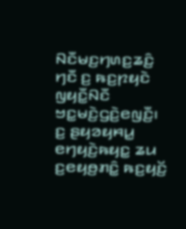ꤡꤢꤪꤗꤢ꤬ꤚꤛꤢ꤬ꤘꤢꤨ꤬ ꤚꤢꤪ ꤢ꤬ ꤒꤢ꤬ꤐꤟꤢꤧ ꤜꤟꤢꤪ꤭ꤡꤢꤪ ꤠꤢ꤭ꤗꤢꤧ꤬ꤞꤢꤧ꤬ꤕꤜꤢꤪ꤬꤯
ꤢ꤬ ꤔꤟꤤꤟꤌꤣ꤭ ꤕꤚꤟꤢꤧ꤬ꤒꤟꤢ꤭ ꤘꤣ ꤢ꤬ꤕꤟꤥ꤬ꤊꤢꤨ꤭ ꤒꤢ꤬ꤟꤢꤩ꤬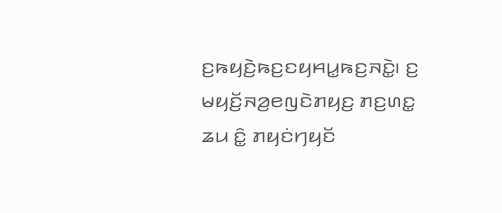ꤢ꤬ꤒꤟꤢꤧ꤬ꤒꤢ꤬ꤢꤟꤌꤣ꤭ꤒꤢ꤬ꤏꤢꤧ꤭꤯ ꤢ꤬ ꤗꤟꤢꤩ꤬ꤏꤤ꤬ꤕꤜꤢꤧꤊꤟꤢ꤬ ꤊꤢ꤬ꤛꤢ꤭ ꤘꤣ ꤢꤨ꤭ ꤊꤟꤢꤦꤚꤟꤢꤩ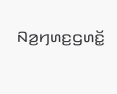ꤡꤤ꤬ꤚꤛꤢ꤬ꤞꤛꤢꤩ꤭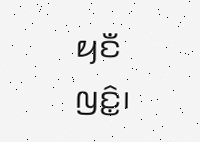ꤟꤢꤪ ꤜꤢꤨ꤭꤯